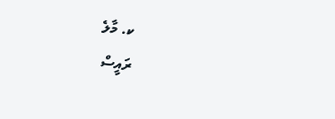ކ. މާލެ
ރައީސް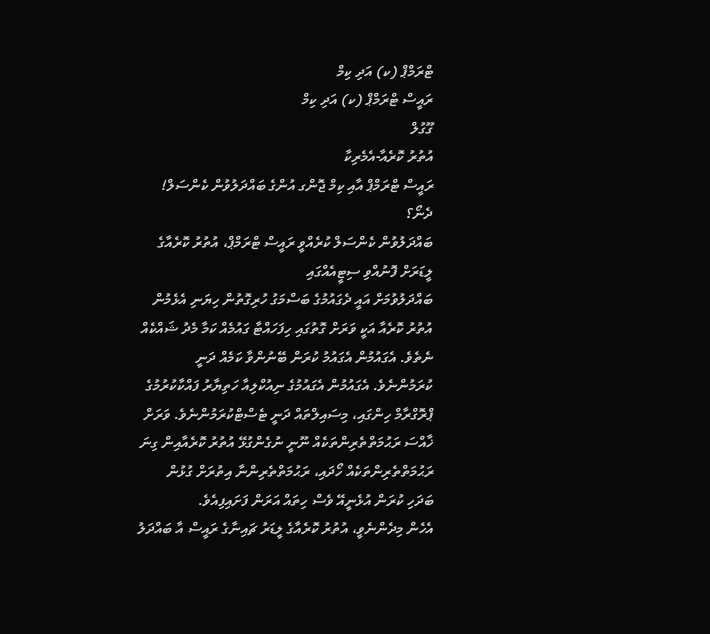ޓްރަމްޕް (ކ) އަދި ކިމް
ރައީސް ޓްރަމްޕް (ކ) އަދި ކިމް
ގޫގުލް
އުތުރު ކޮރެއާ-އެމެރިކާ
ރައީސް ޓްރަމްޕް އާއި ކިމް ޖޮންގ އުންގެ ބައްދަލުވުން ކެންސަލް! ދެނޯ؟
ބައްދަލުވުން ކެންސަލް ކުރެއްވީ ރައީސް ޓްރަމްޕް، އުތުރު ކޮރެއާގެ ލީޑަރަށް ފޮނުއްވި ސިޓީއެއްގައި
ބައްދަލުވުމަށް އައީ ދެގައުމުގެ ބަސްމަގު ހުރިގޮތުން ހިޔަނި އެޅެމުން
އުތުރު ކޮރެއާ އަކީ ވަރަށް ގޮތުގައި ހިފަހައްޓާ ގައުމެއް ކަމާ މެދު ޝައްކެއް ނެތެވެ. އެގައުމުން އެގައުމު ކުރަން ބޭނުންވާ ކަމެއް ދަނީ ކުރަމުންނެވެ. އެގައުމުން އެގައުމުގެ ނިއުކްލިއާ ހަތިޔާރު ފައްކާކުރުމުގެ ޕްރޮގްރާމް ހިންގައި، މިސައިލްތައް ދަނީ ޓެސްޓްކުރަމުންނެވެ. ވަރަށް ޚާއްސަ ރަޙުމަތްތެރިންތަކެއް ނޫނީ ނުގެންގުޅޭ އުތުރު ކޮރެއާއިން ގިނަ ރަޙުމަތްތެރިންތަކެއް ހޯދައި، ރަޙުމަތްތެރިންނާ އިތުރަށް ގުޅުން ބަދަހި ކުރަން އުޅެނީއޭ ވެސް ހިތައް އަރަން ފަށައިފިއެވެ.
އެހެން މިދެންނެވީ، އުތުރު ކޮރެއާގެ ލީޑަރު ޗައިނާގެ ރައީސް އާ ބައްދަލު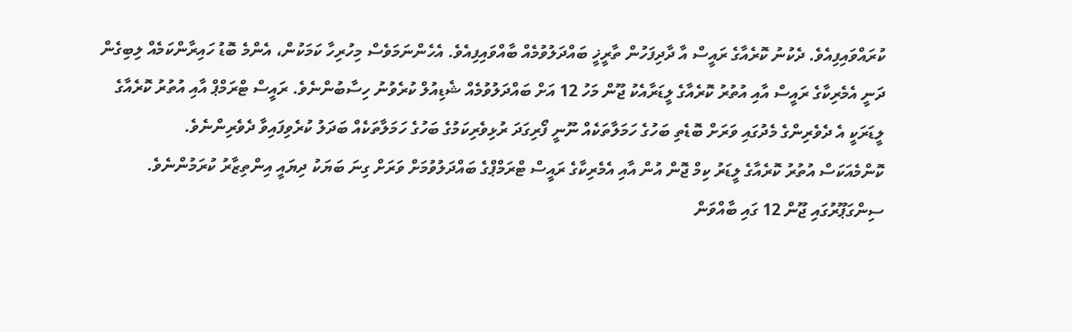ކުރައްވައިފިއެވެ. ދެކުނު ކޮރެއާގެ ރައީސް އާ ދާދިފަހުން ތާރީޚީ ބައްދަލުވުމެއް ބާއްވައިފިއެވެ. އެހެންނަމަވެސް މިހުރިހާ ކަމަކުން، އެންމެ ބޮޑު ހައިރާންކަމެއް ލިބިގެން ދަނީ އެމެރިކާގެ ރައީސް އާއި އުތުރު ކޮރެއާގެ ލީޑަރާއެކު ޖޫން މަހު 12 އަށް ބައްދަލުވުމެއް ޝެޑިއުލް ކުރެވުނު ހިސާބުންނެވެ. ރައީސް ޓްރަމްޕް އާއި އުތުރު ކޮރެއާގެ ލީޑަރަކީ އެ ދެވެރިންގެ މެދުގައި ވަރަށް ބޮޑެތި ބަހުގެ ހަމަލާތަކެއް ނޫނީ ފޯރިގަދަ ރުޅިވެރިކަމުގެ ބަހުގެ ހަމަލާތަކެއް ބަދަލު ކުރެވިފައިވާ ދެވެރިންނެވެ.
ކޮންމެއަކަސް އުތުރު ކޮރެއާގެ ލީޑަރު ކިމް ޖޮން އުން އާއި އެމެރިކާގެ ރައީސް ޓްރަމްޕްގެ ބައްދަލުވުމަށް ވަރަށް ގިނަ ބަޔަކު ދިޔައީ އިންތިޒާރު ކުރަމުންނެވެ. ސިންގަޕޫރުގައި ޖޫން 12 ގައި ބާއްވަން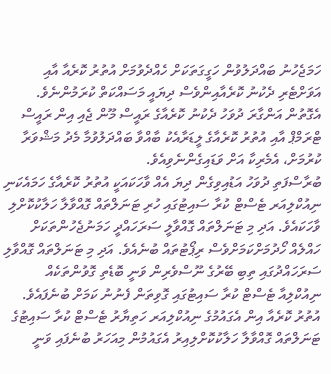ހަމަޖެހުނު ބައްދަލުވުން ހަގީގަތަކަށް ހެއްދެވުމަށް އުތުރު ކޮރެއާ އާއި އަވަށްޓެރި ދެކުނު ކޮރެއާއިންވެސް ދިޔައީ މަސައްކަތް ކުރަމުންނެވެ. އެގޮތުން އަންގާރަ ދުވަހު ދެކުނު ކޮރެއާގެ ރައީސް މޫން ޖެއި އިން ރައީސް ޓްރަމްޕް އާއި އުތުރު ކޮރެއާގެ ލީޑަރާއެކު ބާއްވާ ބައްދަލުވުމާ މެދު މަޝްވަރާ ކުރުމަށް، އެމެރިކާ އަށް ވަޑައިގެންނެވިއެވެ.
ބުރާސްފަތި ދުވަހު އަޑުއިވިގެން ދިޔަ އެއް ވާހަކައަކީ އުތުރު ކޮރެއާގެ ހަމައެކަނި ނިއުކްލިއަރ ޓެސްޓް ކުރާ ސައިޓުގައި ހުރި ޓަނަލްތައް ގޮއްވާލާ ހަލާކުކޮށްލި ވާހަކައެވެ. އަދި މި ޓަނަލްތައް ގޮއްވާލީ ސަރަހައްދީ ހަމަނުޖެހުންތަކަށް ހައްލެއް ހޯދުމަށްކަމަށްވެސް ރިޕޯޓުތައް ބުނެއެވެ. އަދި މި ޓަނަލްތައް ގޮއްވާލި ސަރަހައްދުގައި ތިބި ބޭރުގެ ނޫސްވެރިން ވަނީ ބޮޑެތި ގޮވުންތަކެއް ނިއުކްލިއާ ޓެސްޓް ކުރާ ސައިޓުގައި ގޮވިތަން ފެނުނު ކަމަށް ބުނެފައެވެ.
އުތުރު ކޮރެއާ އިން އެގައުމުގެ ނިއުކްލިއަރ ހަތިޔާރު ޓެސްޓް ކުރާ ސައިޓުގެ ޓަނަލްތައް ގޮއްވާލާ ހަލާކުކޮށްލިއިރު އެގައުމުން މިއަހަރު ބުނެފައި ވަނީ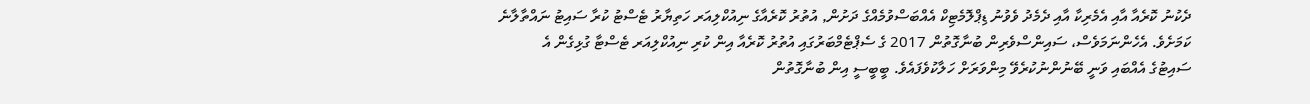ދެކުނު ކޮރެއާ އާއި އެމެރިކާ އާއި ދެމެދު ވެވުނު ޑިޕްލޮމެޓިކް އެއްބަސްވުމެއްގެ ދަށުން, އުތުރު ކޮރެއާގެ ނިއުކްލިއަރ ހަތިޔާރު ޓެސްޓު ކުރާ ސައިޓު ނައްތާލާނެ ކަމަށެވެ. އެހެންނަމަވެސް، ސައިންސްވެރިން ބުނާގޮތުން 2017 ގެ ސެޕްޓެމްބަރުގައި އުތުރު ކޮރެއާ އިން ކުރި ނިއުކްލިއަރ ޓެސްޓާ ގުޅިގެން އެ ސައިޓުގެ އެއްބައި ވަނީ ބޭނުންނުކުރެވޭ މިންވަރަށް ހަލާކުވެފައެވެ. ބީބީސީ އިން ބުނާގޮތުން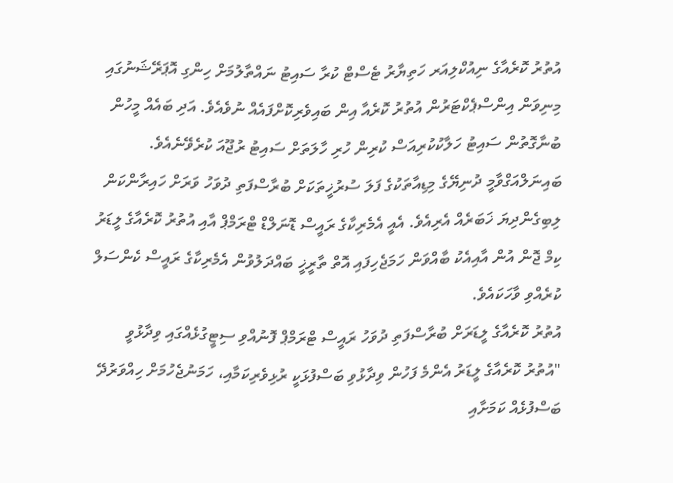އުތުރު ކޮރެއާގެ ނިއުކްލިއަރ ހަތިޔާރު ޓެސްޓް ކުރާ ސައިޓު ނައްތާލުމަށް ހިންގި އޮޕަރޭޝަނުގައި މިނިވަން އިންސްޕެކްޓަރުން އުތުރު ކޮރެއާ އިން ބައިވެރިކޮށްފައެއް ނުވެއެވެ. އަދި ބައެއް މީހުން ބުނާގޮތުން ސައިޓު ހަލާކުކުރިއަސް ކުރިން ހުރި ހާލަތަށް ސައިޓު ރުޖޫއަ ކުރެވޭނެއެވެ.
ބައިނަލްއަގްވާމީ ދުނިޔޭގެ މިޑިއާތަކުގެ ފަލަ ސުރުޚީތަކަށް ބުރާސްފަތި ދުވަހު ވަރަށް ހައިރާންކަން ލިބިގެންދިޔަ ޚަބަރެއް އެރިއެވެ. އެއީ އެމެރިކާގެ ރައީސް ޑޮނަލްޑް ޓްރަމްޕް އާއި އުތުރު ކޮރެއާގެ ލީޑަރު ކިމް ޖޮން އުން އާއިއެކު ބާއްވަން ހަމަޖެހިފައި އޮތް ތާރީޚީ ބައްދަލުވުން އެމެރިކާގެ ރައީސް ކެންސަލް ކުރެއްވި ވާހަކައެވެ.
އުތުރު ކޮރެއާގެ ލީޑަރަށް ބުރާސްފަތި ދުވަހު ރައީސް ޓްރަމްޕް ފޮނުއްވި ސިޓީގުޅެއްގައި ވިދާޅުވީ "އުތުރު ކޮރެއާގެ ލީޑަރު އެންމެ ފަހުން ވިދާޅުވި ބަސްފުޅަކީ ރުޅިވެރިކަމާއި، ހަމަނުޖެހުމަށް ހިއްވަރުދޭ ބަސްފުޅެއް ކަމަށާއި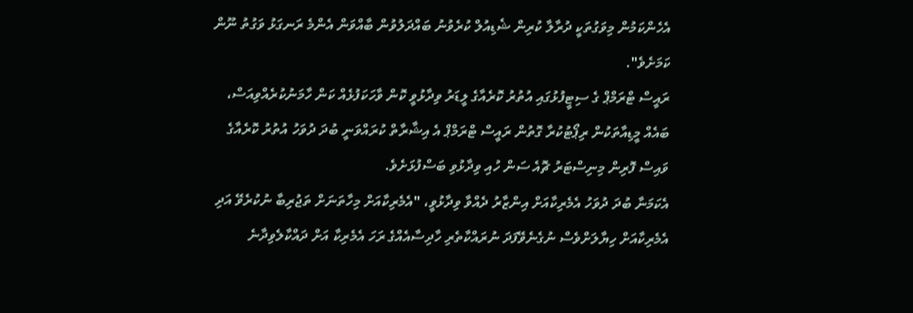އެހެންކަމުން މިވަގުތަކީ ދުރާލާ ކުރިން ޝެޑިއުލް ކުރެވުނު ބައްދަލުވުން ބާއްވަން އެންމެ ރަނގަޅު ވަގުތު ނޫން ކަމަށެވެ".
ރައީސް ޓްރަމްޕް ގެ ސިޓީފުޅުގައި އުތުރު ކޮރެއާގެ ލީޑަރު ވިދާޅުވީ ކޮން ވާހަކަފުޅެއް ކަން ހާމަނުކުރެއްވިއަސް، ބައެއް މީޑިއާތަކުން ރިޕޯޓުކުރާ ގޮތުން ރައީސް ޓްރަމްޕް އެ އިޝާރާތް ކުރައްވަނީ ބުދަ ދުވަހު އުތުރު ކޮރެއާގެ ވައިސް ފޮރިން މިނިސްޓަރު ޗޮއެ ސަން ހުއި ވިދާޅުވި ބަސްފުޅަށެވެ.
އެކަމަނާ ބުދަ ދުވަހު އެމެރިކާއަށް އިންޒާރު ދެއްވާ ވިދާޅުވީ، "އެމެރިކާއަށް މިހާތަނަށް ތަޖުރިބާ ނުކުރެވޭ އަދި އެމެރިކާއަށް ހިޔާލަށްވެސް ނުގެނެވޭފަދަ ނުރައްކާތެރި ހާދިސާއެއްގެ ރަހަ އެމެރިކާ އަށް ދައްކާލެވިދާނެ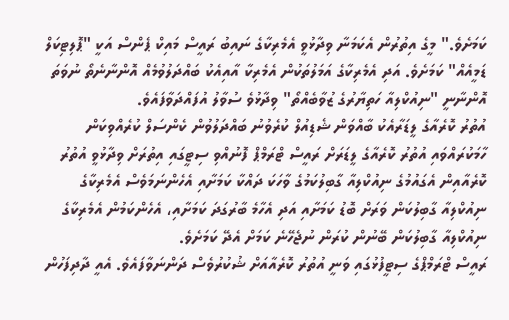ކަމަށެވެ." މީގެ އިތުރުން އެކަމަނާ ވިދާޅުވީ އެމެރިކާގެ ނައިބު ރައީސް މައިކް ޕެންސް އަކީ "ޕޮލިޓިކަލް ޑަމީއެއް" ކަމަށެވެ. އަދި އެމެރިކާގެ އަމަލުތަކުން އެމެރިކާ އާއިއެކު ބައްދަލުވުމެއް އޮންނާނެތޯ ނުވަތަ އޮންނާނީ "ނިއުކްލިއާ ހަތިޔާރުގެ ޒުވާބެއްތޯ" ވިދާޅުވެ ސުވާލު އުފައްދަވާފައެވެ.
އުތުރު ކޮރެއާގެ ލީޑަރާއެކު ބާއްވަން ޝެޑިއުލް ކުރެވުނު ބައްދަލުވުން ކެންސަލް ކުރެއްވިކަން ހާމަކުރައްވައި އުތުރު ކޮރެއާގެ ލީޑަރަށް ރައީސް ޓްރަމްޕް ފޮނުއްވި ސިޓީގައި އިތުރަށް ވިދާޅުވީ އުތުރު ކޮރެއާއިން އެގައުމުގެ ނިއުކްލިއާ ގާބިލުކަމުގެ ވާހަކަ ދައްކާ ކަމަށާއި އެހެންނަމަވެސް އެމެރިކާގެ ނިއުކްލިއާ ގާބިލުކަން ވަރަށް ބޮޑު ކަމަށާއި އަދި އެހާމެ ބާރުގަދަ ކަމަށާއި، އެހެންކަމުން އެމެރިކާގެ ނިއުކްލިއާ ގާބިލުކަން ބޭނުން ކުރަން ނުޖެހޭނެ ކަމަށް އެދޭ ކަމަށެވެ.
ރައީސް ޓްރަމްޕްގެ ސިޓީފުޅުގައި ވަނީ އުތުރު ކޮރެއާއަށް ޝުކުރުވެސް ދަންނަވާފައެވެ. އެއީ ދާދިފަހުން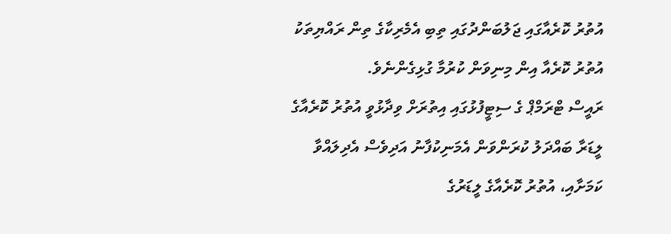އުތުރު ކޮރެއާގައި ޖަލުބަންދުގައި ތިބި އެމެރިކާގެ ތިން ރައްޔިތަކު އުތުރު ކޮރެއާ އިން މިނިވަން ކުރުމާ ގުޅިގެންނެވެ.
ރައީސް ޓްރަމްޕް ގެ ސިޓީފުޅުގައި އިތުރަށް ވިދާޅުވީ އުތުރު ކޮރެއާގެ ލީޑަރާ ބައްދަލު ކުރަންވަން އެމަނިކުފާނު އަދިވެސް އެދިލައްވާ ކަމަށާއި، އުތުރު ކޮރެއާގެ ލީޑަރުގެ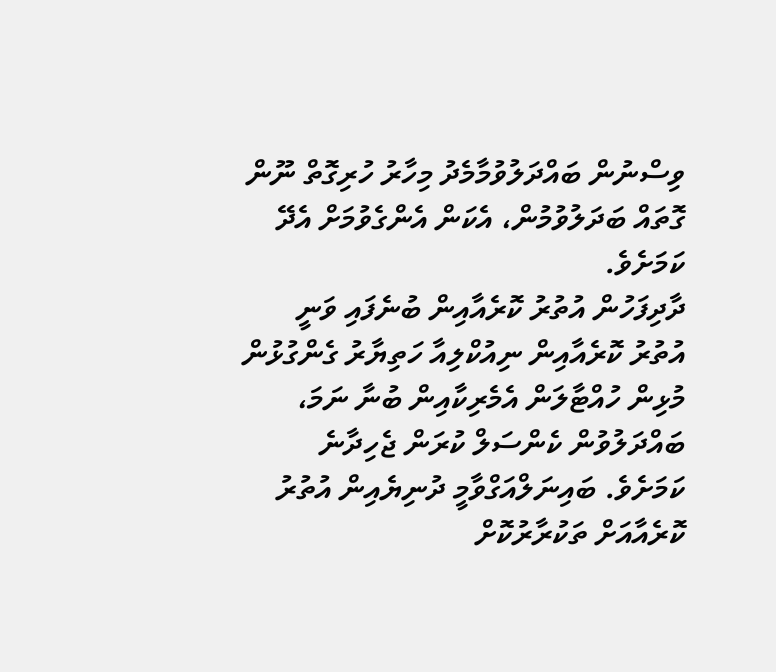ވިސްނުން ބައްދަލުވުމާމެދު މިހާރު ހުރިގޮތް ނޫން ގޮތައް ބަދަލުވުމުން، އެކަން އެންގެވުމަށް އެދޭ ކަމަށެވެ.
ދާދިފަހުން އުތުރު ކޮރެއާއިން ބުނެފައި ވަނީ އުތުރު ކޮރެއާއިން ނިއުކްލިއާ ހަތިޔާރު ގެންގުޅުން މުޅިން ހުއްޓާލަން އެމެރިކާއިން ބުނާ ނަމަ، ބައްދަލުވުން ކެންސަލް ކުރަން ޖެހިދާނެ ކަމަށެވެ. ބައިނަލްއަގްވާމީ ދުނިޔެއިން އުތުރު ކޮރެއާއަށް ތަކުރާރުކޮށް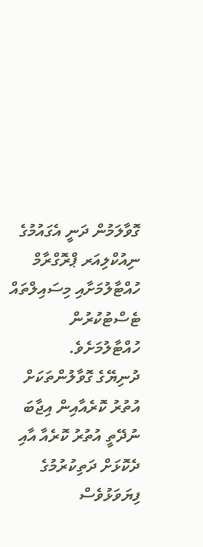ގޮވާލަމުން ދަނީ އެގައުމުގެ ނިއުކްލިއަރ ޕްރޮގްރާމް ހުއްޓާލުމަށާއި މިސައިލްތައް ޓެސްޓުކުރުން ހުއްޓާލުމަށެވެ.
ދުނިޔޭގެ ގޮވާލުންތަކަށް އުތުރު ކޮރެއާއިން އިޖާބަ ނުދޭތީ އުތުރު ކޮރެއާ އާއި ދެކޮޅަށް ދަތިކުރުމުގެ ފިޔަވަޅުވެސް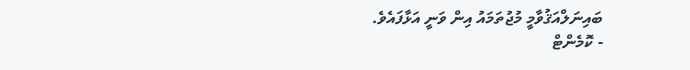ބައިނަލްއަޤުވާމީ މުޖުތަމައު އިން ވަނީ އަޅާފައެވެ.
- ކޮމެންޓް